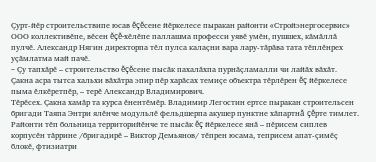Çурт-йĕр строительствипе юсав ĕçĕсене йĕркелесе пыракан районти «Стройэнергосервис» ООО коллективĕпе, вĕсен ĕçĕ-хĕлĕпе паллашма професси уявĕ умĕн, пушшех, кăмăллă пулчĕ. Александр Нягин директорпа тĕл пулса калаçни вара лару-тăрăва тата тĕплĕнрех уçăмлатма май пачĕ.
– Çу тапхăрĕ – строительство ĕçĕсене пысăк пахалăхпа пурнăçламалли чи лайăх вăхăт. Çакна асра тытса хальхи вăхăтра эпир пĕр харăсах темиçе объектра тĕрлĕрен ĕç йĕркелесе пыма ĕлкĕретпĕр, – терĕ Александр Владимирович.
Тĕрĕсех. Çакна хамăр та курса ĕнентĕмĕр. Владимир Легостин ертсе пыракан строительсен бригади Таяпа Энтри ялĕнче модульлĕ фельдшерпа акушер пунктне хăпартнă çĕрте тимлет. Районти тĕп больница территорийĕнче те пысăк ĕç йĕркелесе янă – пĕрисем сиплев корпусĕн тăррине /бригадирĕ – Виктор Демьянов/ тĕпрен юсама, теприсем апат-çимĕç блокĕ, фтизиатри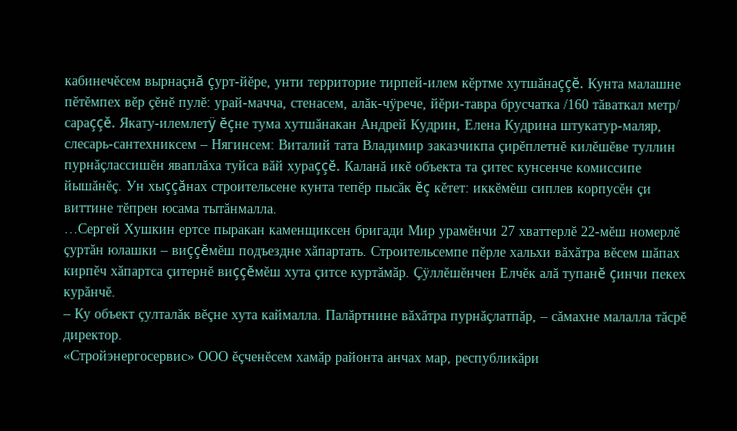кабинечĕсем вырнаçнă çурт-йĕре, унти территорие тирпей-илем кĕртме хутшăнаççĕ. Кунта малашне пĕтĕмпех вĕр çĕнĕ пулĕ: урай-мачча, стенасем, алăк-чÿрече, йĕри-тавра брусчатка /160 тăваткал метр/ сараççĕ. Якату-илемлетÿ ĕçне тума хутшăнакан Андрей Кудрин, Елена Кудрина штукатур-маляр, слесарь-сантехниксем – Нягинсем: Виталий тата Владимир заказчикпа çирĕплетнĕ килĕшĕве туллин пурнăçлассишĕн яваплăха туйса вăй хураççĕ. Каланă икĕ объекта та çитес кунсенче комиссипе йышăнĕç. Ун хыççăнах строительсене кунта тепĕр пысăк ĕç кĕтет: иккĕмĕш сиплев корпусĕн çи виттине тĕпрен юсама тытăнмалла.
…Сергей Хушкин ертсе пыракан каменщиксен бригади Мир урамĕнчи 27 хваттерлĕ 22-мĕш номерлĕ çуртăн юлашки – виççĕмĕш подъездне хăпартать. Строительсемпе пĕрле хальхи вăхăтра вĕсем шăпах кирпĕч хăпартса çитернĕ виççĕмĕш хута çитсе куртăмăр. Çÿллĕшĕнчен Елчĕк алă тупанĕ çинчи пекех курăнчĕ.
– Ку объект çулталăк вĕçне хута каймалла. Палăртнине вăхăтра пурнăçлатпăр, – сăмахне малалла тăсрĕ директор.
«Стройэнергосервис» ООО ĕçченĕсем хамăр районта анчах мар, республикăри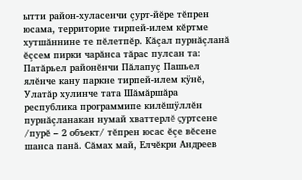ытти район-хуласенчи çурт-йĕре тĕпрен юсама, территорие тирпей-илем кĕртме хутшăннине те пĕлетпĕр. Кăçал пурнăçланă ĕçсем пирки чарăнса тăрас пулсан та: Патăрьел районĕнчи Пăлапуç Пашьел ялĕнче кану паркне тирпей-илем кÿнĕ, Улатăр хулинче тата Шăмăршăра республика программипе килĕшÿллĕн пурнăçланакан нумай хваттерлĕ çуртсене /пурĕ – 2 объект/ тĕпрен юсас ĕçе вĕсене шанса панă. Сăмах май, Елчĕкри Андреев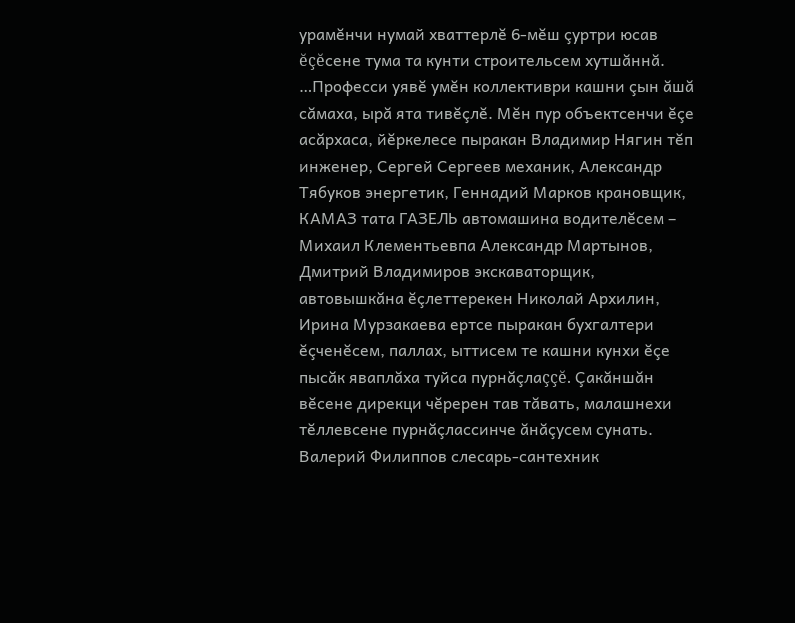урамĕнчи нумай хваттерлĕ 6-мĕш çуртри юсав ĕçĕсене тума та кунти строительсем хутшăннă.
…Професси уявĕ умĕн коллективри кашни çын ăшă сăмаха, ырă ята тивĕçлĕ. Мĕн пур объектсенчи ĕçе асăрхаса, йĕркелесе пыракан Владимир Нягин тĕп инженер, Сергей Сергеев механик, Александр Тябуков энергетик, Геннадий Марков крановщик, КАМАЗ тата ГАЗЕЛЬ автомашина водителĕсем – Михаил Клементьевпа Александр Мартынов, Дмитрий Владимиров экскаваторщик, автовышкăна ĕçлеттерекен Николай Архилин, Ирина Мурзакаева ертсе пыракан бухгалтери ĕçченĕсем, паллах, ыттисем те кашни кунхи ĕçе пысăк яваплăха туйса пурнăçлаççĕ. Çакăншăн вĕсене дирекци чĕререн тав тăвать, малашнехи тĕллевсене пурнăçлассинче ăнăçусем сунать. Валерий Филиппов слесарь-сантехник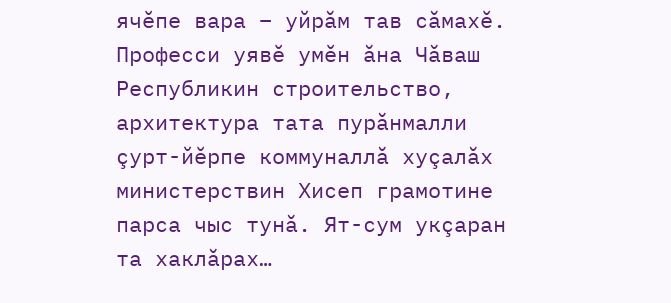ячĕпе вара – уйрăм тав сăмахĕ. Професси уявĕ умĕн ăна Чăваш Республикин строительство, архитектура тата пурăнмалли çурт-йĕрпе коммуналлă хуçалăх министерствин Хисеп грамотине парса чыс тунă. Ят-сум укçаран та хаклăрах…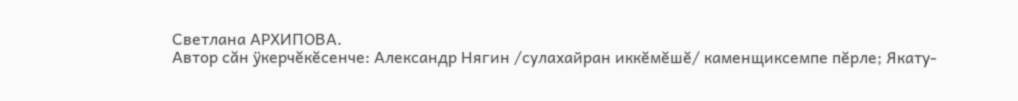Светлана АРХИПОВА.
Автор сăн ÿкерчĕкĕсенче: Александр Нягин /сулахайран иккĕмĕшĕ/ каменщиксемпе пĕрле; Якату-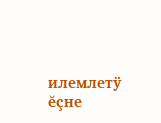илемлетÿ ĕçне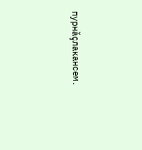пурнăçлакансем.